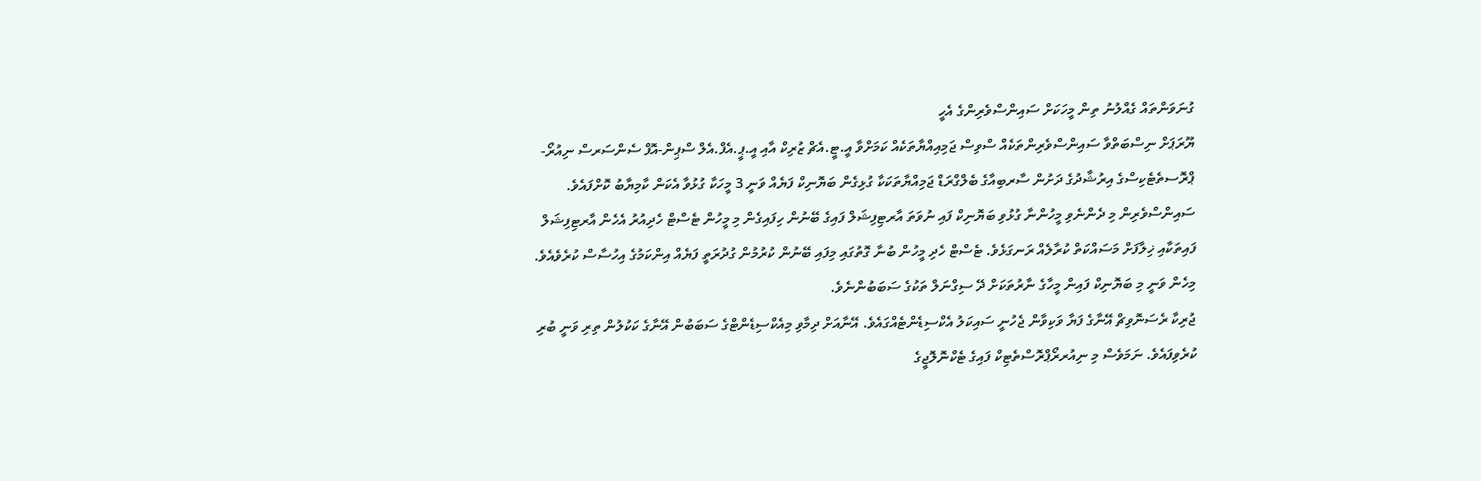ގުނަވަންތައް ގެއްލުނު ތިން މީހަކަށް ސައިންސްވެރިންގެ އެހީ
ޔޫރަޕަށް ނިސްބަތްވާ ސައިންސްވެރިންތަކެއް ސްވިސް ޖަމިއިއްޔާތަކެއް ކަމަށްވާ އީ.ޓީ.އެޗް ޒުރިކް އާއި އީ.ޕީ.އެފް.އެލް ސްޕިން-އޮފް ސެންސަރސް ނިއުރޯ-ޕްރޮސތެޓެކިސްގެ އިރުޝާދުގެ ދަށުން ސާރބިއާގެ ބެލްގްރަޑް ޖަމިއްޔާތަކަކާ ގުޅިގެން ބަޔޮނިކް ފަޔެއް ވަނީ 3 މީހަކާ ގުޅުވާ އެކަން ކާމިޔާބު ކޮށްފައެވެ.
ސައިންސްވެރިން މި ދެންނެވި މީހުންނާ ގުޅުވި ބަޔޮނިކް ފައި ނުވަތަ އާރޓިފިޝަލް ފައިގެ ބޭނުން ހިފައިގެން މި މީހުން ޓެސްޓް ހެދިއުރު އެހެން އާރޓިފިޝަލް ފައިތަކާއި ޚިލާފަށް މަސައްކަތް ކުރާލެއް ރަނގަޅެވެ. ޓެސްޓް ހެދި މީހުން ބުނާ ގޮތުގައި މިފައި ބޭނުން ކުރުމުން ގުދުރަތީ ފަޔެއް އިންކަމުގެ އިހުސާސް ކުރެވެއެވެ. މިހެން ވަނީ މި ބަޔޮނިކް ފައިން މީހާގެ ނާރުތަކަށް ދޭ ސިގްނަލް ތަކުގެ ސަބަބުންނެވެ.
ޖުރިކާ ރެސަނޮވިޗް އޭނާގެ ފަޔާ ވަކިވާން ޖެހުނީ ސައިކަލު އެކްސިޑެންޓެއްގައެވެ. އޭނާއަށް ދިމާވި މިއެކްސިޑެންޓްގެ ސަބަބުން އޭނާގެ ކަކުލުން ތިރި ވަނީ ބުރި ކުރެވިފައެވެ. ނަމަވެސް މި ނިއުރރޯޕްރޮސްތެޓިކް ފައިގެ ޓެކްނޮލޮޖީގެ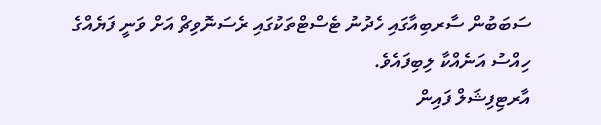ސަބަބުން ސާރބިއާގައި ހެދުނު ޓެސްޓްތަކުގައި ރެސަނޮވިޗް އަށް ވަނީ ފަޔެއްގެ ހިއްސު އަނެއްކާ ލިބިފައެވެ.
އާރޓިފިޝަލް ފައިން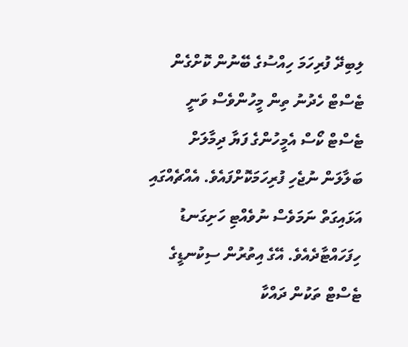ލިބިދޭ ފުރިހަމަ ހިއްސުގެ ބޭނުން ކޮށްގެން ޓެސްޓް ހެދުނު ތިން މީހުންވެސް ވަނީ ޓެސްޓް ކޯސް އެމީހުންގެ ފަޔާ ދިމާލަށް ބަލާލަން ނުޖެހި ފުރިހަމަކޮށްފައެވެ. އެއްޗެއްގައި އަޅައިގަތް ނަމަވެސް ނުވެއްޓި ހަށިގަނޑު ހިފަހައްޓާދެއެވެ. އޭގެ އިތުރުން ސިކުނޑީގެ ޓެސްޓް ތަކުން ދައްކާ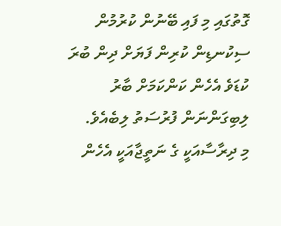ގޮތުގައި މި ފައި ބޭނުން ކުރުމުން ސިކުނޑިން ކުރިން ފަޔަށް ދިން ބުރަ ކުޑަވެ އެހެން ކަންކަމަށް ބާރު ލިބިގަންނަން ފުރުސަތު ލިބެއެވެ.
މި ދިރާސާއަކީ ގެ ނަތީޖާއަކީ އެހެން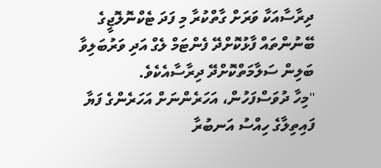ދިރާސާއަކާ ވަރަށް ގާތްކުރާ މި ފަދަ ޓެކްނޮލޮޖީގެ ބޭނުންތައް ފާޅުކޮށްދޭ ފެންޓަމް ލެގް އަދި ވަރުބަލިވާ ބަލިން ސަލާމަތްކޮށްދޭ ދިރާސާއެކެވެ.
"މިހާ ދުވަސްފަހުން، އަހަރެންނަށް އަހަރެންގެ ފަޔާ ފައިތިލާގެ ހިއްސު އަނބުރާ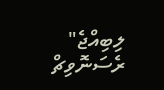ލިބިއްޖެ" ރެސަނޮވިޗް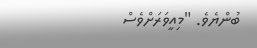ބުންޔެވެ. "މިއީވަރަށްވެސް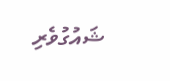ޝައުގުވެރި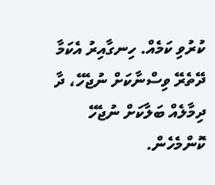ކުރުވި ކަމެއް. ހިނގާއިރު އެކަމާ ދޭތެރޭ ވިސްނާކަށް ނުޖެހޭ، ދާ ދިމާލެއް ބަލާކަށް ނުޖެހޭ ކޮންމެހެން.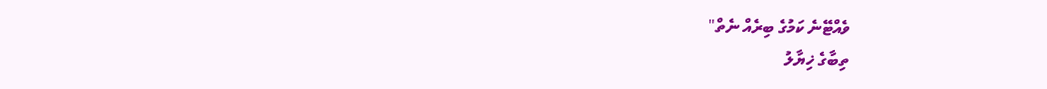ވެއްޓޭނެ ކަމުގެ ބިރެއް ނެތް"
ތިބާގެ ޚިޔާލު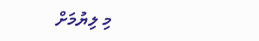މި ލިޔުމަށް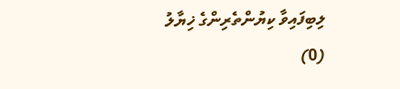ލިބިފައިވާ ކިޔުންތެރިންގެ ޚިޔާލު (0)